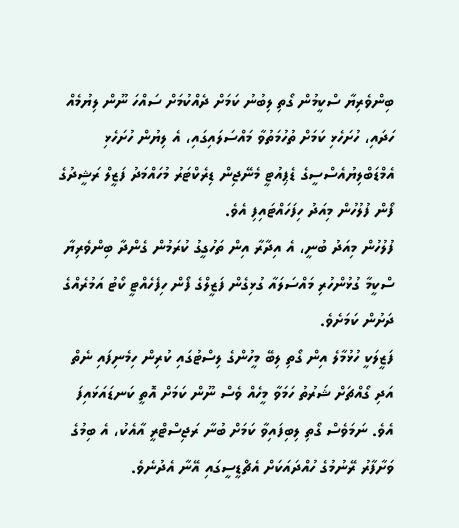ބިންވެރިޔާ ސްކީމުން ގޯތި ލިބުނު ކަމަށް ދެއްކުމަށް ސައްހަ ނޫން ލިޔުމެއް ހަދައި، ހުށަހެޅި ކަމަށް ތުހުމަތުވާ މައްސަލައިގައި، އެ ލިޔުން ހުށަހެޅި އެމްޑަބްލިޔުއެސްސީގެ ޑެޕިއުޓީ މެނޭޖިން ޑިރެކްޓަރު މުހައްމަދު ފަޒީލް ރަޝީދުގެ ފޯން ފުލުހުން މިއަދު ހިފަހައްޓައިފި އެވެ.
ފުލުހުން މިއަދު ބުނީ، އެ އިދާރާ އިން ތަހުގީގު ކުރަމުން ގެންދާ ބިންވެރިޔާ ސްކީމާ ގުޅުންހުރި މައްސަލައާ ގުޅިގެން ފަޒީލްގެ ފޯން ހިފެހެއްޓީ ކޯޓު އަމުރެއްގެ ދަށުން ކަމަށެވެ.
ފަޒީލަކީ ހުޅުމާލެ އިން ގޯތި ލިބޭ މީހުންގެ ލިސްޓުގައި ކުރިން ހިމެނިފައި ނެތް އަދި ގޯއްޗަށް ޝަރުތު ހަމަވާ މީހެއް ވެސް ނޫން ކަމަށް އޮތީ ކަނޑައަޅައިފަ އެވެ. ނަމަވެސް ގޯތި ލިބިފައިވާ ކަމަށް ބުނާ ރަޖިސްޓްރީ އާއެކު، އެ ބިމުގެ ވަށާފާރު ރޭނުމުގެ ހުއްދައަކަށް އެޗްޑީސީގައި އޭނާ އެދުނެވެ.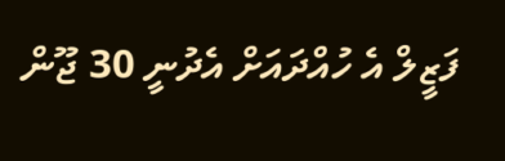ފަޒީލް އެ ހުއްދައަށް އެދުނީ 30 ޖޫން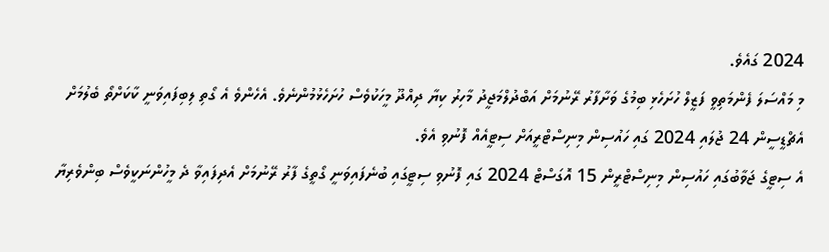2024 ގައެވެ.
މި މައްސަލަ ފެންމަތިވީ ފަޒީލް ހުށަހެޅި ބިމުގެ ވަށާފާރު ރޭނުމަށް އަބްދުލްމަޖީދު މާހިރު ކިޔާ ދިއްދޫ މީހަކުވެސް ހުށަހެޅުމުންނެވެ. އެހެންވެ އެ ގޯތި ލިބިފައިވަނީ ކާކަށްތޯ ބެލުމަށް އެޗްޑީސީން 24 ޖުލައި 2024 ގައި ހައުސިން މިނިސްޓްރީއަށް ސިޓީއެއް ފޮނުވި އެވެ.
އެ ސިޓީގެ ޖަވާބުގައި ހައުސިން މިނިސްޓްރީން 15 އޮގަސްޓް 2024 ގައި ފޮނުވި ސިޓީގައި ބުނެފައިވަނީ ގޯތީގެ ފާރު ރޭނުމަށް އެދިފައިވާ ދެ މީހުންނަކީވެސް ބިންވެރިޔާ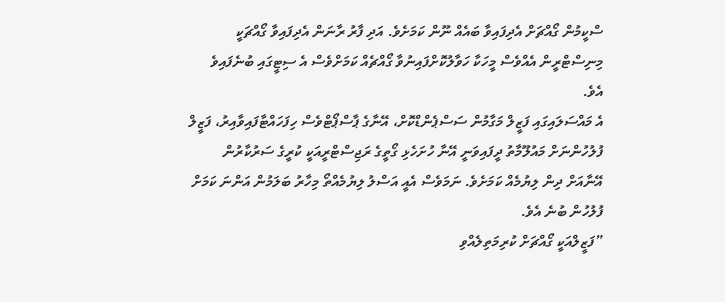ސްކީމުން ގޯއްޗަށް އެދިފައިވާ ބައެއް ނޫން ކަމަށެވެ. އަދި ފާރު ރާނަން އެދިފައިވާ ގޯއްޗަކީ މިނިސްޓްރީން އެއްވެސް މީހަކާ ހަވާލުކޮށްފައިނުވާ ގޯއްޗެއް ކަމަށްވެސް އެ ސިޓީގައި ބުނެފައިވެ އެވެ.
އެ މައްސަލައިގައި ފަޒީލް މަގާމުން ސަސްޕެންޑްކޮށް، އޭނާގެ ޕާސްޕޯޓްވެސް ހިފަހައްޓާފައިވާއިރު، ފަޒީލް ފުލުހުންނަށް މައުލޫމާތު ދީފައިވަނީ އޭނާ ހުށަހެޅި ގޯތީގެ ރަޖިސްޓްރީއަކީ ކުރީގެ ސަރުކާރުން އޭނާއަށް ދިން ލިޔުމެއް ކަމަށެވެ. ނަމަވެސް އެއީ އަސްލު ލިޔުމެއްތޯ މިހާރު ބަލަމުން އަންނަ ކަމަށް ފުލުހުން ބުނެ އެވެ.
”ފަޒީލްއަކީ ގޯއްޗަށް ކުރިމަތިލެއްވި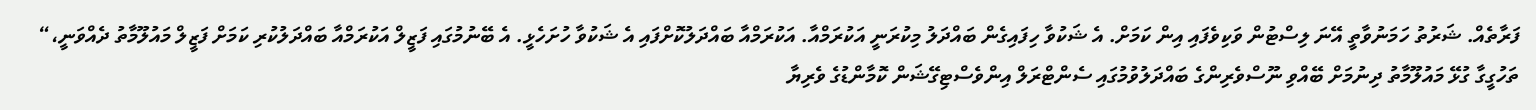ފަރާތެއް. ޝަރުތު ހަމަނުވާތީ އޭނަ ލިސްޓުން ވަކިވެފައި އިން ކަމަށް. އެ ޝަކުވާ ހިފައިގެން ބައްދަލު މިކުރަނީ އަކުރަމްއާ. އަކުރަމްއާ ބައްދަލުކޮށްފައި އެ ޝަކުވާ ހުށަހެޅީ. އެ ބޭނުމުގައި ފަޒީލް އަކުރަމްއާ ބައްދަލުކުރި ކަމަށް ފަޒީލް މައުލޫމާތު ދެއްވަނީ،“ ތަހުގީގާ ގުޅޭ މައުލޫމާތު ދިނުމަށް ބޭއްވި ނޫސްވެރިންގެ ބައްދަލުވުމުގައި ސެންޓްރަލް އިންވެސްޓިގޭޝަން ކޮމާންޑުގެ ވެރިޔާ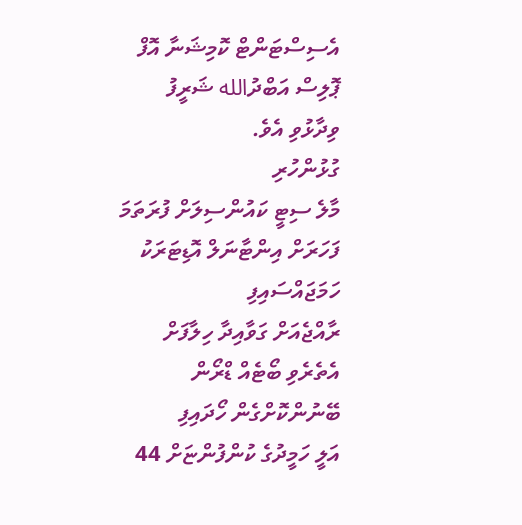އެސިސްޓަންޓް ކޮމިޝަނާ އޮފް ޕޮލިސް އަބްދުالله ޝަރީފު ވިދާޅުވި އެވެ.
ގުޅުންހުރި
މާލެ ސިޓީ ކައުންސިލަށް ފުރަތަމަ ފަހަރަށް އިންޓާނަލް އޮޑިޓަރަކު ހަމަޖައްސައިފި
ރާއްޖެއަށް ގަވާއިދާ ހިލާފަށް އެތެރެވި ބޯޓެއް ޑްރޯން ބޭނުންކޮށްގެން ހޯދައިފި
އަލީ ހަމީދުގެ ކުންފުންޏަށް 44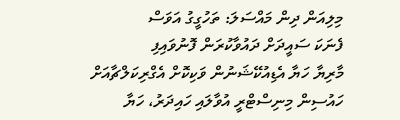މިލިއަން ދިން މައްސަލަ: ތަހުގީގު އަވަސް
ފެނަކަ ސައީދަށް ދައުވާކުރަން ފޮނުވައިފި
މާރިޔާ ހަޔާ އެޑިއުކޭޝަނުން ވަކިކޮށް އެގްރިކަލްޗާއަށް
ހައުސިން މިނިސްޓްރީ އުވާލައި ހައިދަރު، ހަޔާ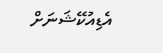އެޑިއުކޭޝަނަށް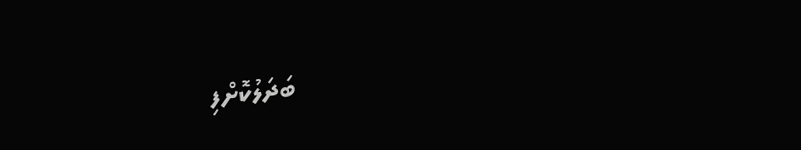ބަދަލުކޮށްފި